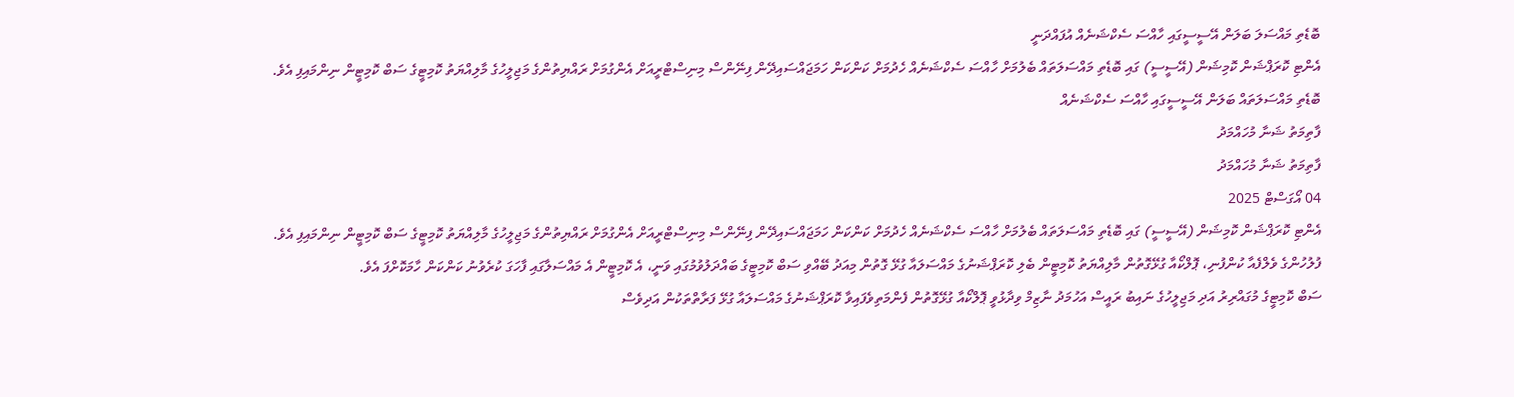ބޮޑެތި މައްސަލަ ބަލަން އޭސީސީގައި ހާއްސަ ސެކްޝަނެއް އުފައްދަނީ
އެންޓި ކޮރަޕްޝަން ކޮމިޝަން (އޭސީސީ) ގައި ބޮޑެތި މައްސަލަތައް ބެލުމަށް ހާއްސަ ސެކްޝަނެއް ހެދުމަށް ކަންކަން ހަމަޖައްސައިދޭން ފިނޭންސް މިނިސްޓްރީއަށް އެންގުމަށް ރައްޔިތުންގެ މަޖިލީހުގެ މާލިއްޔަތު ކޮމިޓީގެ ސަބް ކޮމިޓީން ނިންމައިފި އެވެ.
ބޮޑެތި މައްސަލަތައް ބަލަން އޭސީސީގައި ހާއްސަ ސެކްޝަނެއް
ފާތިމަތު ޝަނާ މުހައްމަދު
ފާތިމަތު ޝަނާ މުހައްމަދު
04 އޯގަސްޓް 2025
އެންޓި ކޮރަޕްޝަން ކޮމިޝަން (އޭސީސީ) ގައި ބޮޑެތި މައްސަލަތައް ބެލުމަށް ހާއްސަ ސެކްޝަނެއް ހެދުމަށް ކަންކަން ހަމަޖައްސައިދޭން ފިނޭންސް މިނިސްޓްރީއަށް އެންގުމަށް ރައްޔިތުންގެ މަޖިލީހުގެ މާލިއްޔަތު ކޮމިޓީގެ ސަބް ކޮމިޓީން ނިންމައިފި އެވެ.
ފުލުހުންގެ ވެލްފެއާ ކުންފުނި، ޕޮލްކޯއާ ގުޅޭގޮތުން މާލިއްޔަތު ކޮމިޓީން ބެލި ކޮރަޕްޝަނުގެ މައްސަލައާ ގުޅޭ ގޮތުން މިއަދު ބޭއްވި ސަބް ކޮމިޓީގެ ބައްދަލުވުމުގައި ވަނީ، އެ ކޮމިޓީން އެ މައްސަލާގައި ފާހަގަ ކުރެވުނު ކަންކަން ހާމަކޮށްފަ އެވެ.
ސަބް ކޮމިޓީގެ މުގައްރިރު އަދި މަޖިލީހުގެ ނައިބު ރައީސް އަހުމަދު ނާޒިމް ވިދާޅުވީ ޕޮލްކޯއާ ގުޅޭގޮތުން ފެންމަތިވެފައިވާ ކޮރަޕްޝަނުގެ މައްސަލައާ ގުޅޭ ފަރާތްތަކުން އަދިވެސް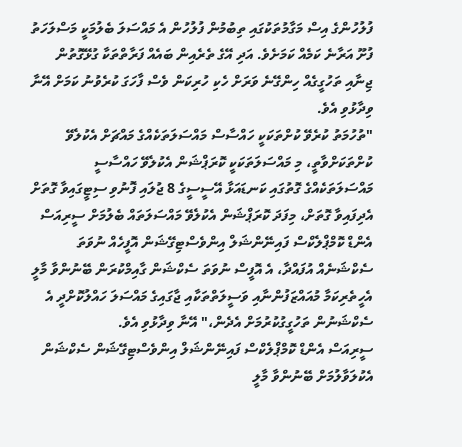ފުލުހުންގެ އިސް މަގާމުތަކުގައި ތިބުމުން ފުލުހުން އެ މައްސަލަ ބެލުމަކީ މަސްލަހަތު ފުށޫ އަރާނެ ކަމެއް ކަމަށެވެ. އަދި އޭގެ ތެރެއިން ބައެއް ފަރާތްތަކާ ގުޅޭގޮތުން ޖިނާއި ތަހުގީގެއް ހިންގޭނެ ވަރަށް ހެކި ހުރިކަން ވެސް ފާހަގަ ކުރެވުނު ކަމަށް އޭނާ ވިދާޅުވި އެވެ.
"ތުހުމަތު ކުރެވޭ ކުށްތަކަކީ ހައްސާސް މައްސަލަތަކެއްގެ މައްޗަށް އެކުލެވޭ ކުށްތަކަށްވާތީ، މި މައްސަލަތަކަކީ ކޮރަޕްޝަން އެކުލެވޭ ހައްސާސީ މައްސަލަތަކެއްގެ ގޮތުގައި ކަނޑައަޅާ އޭސީސީގެ 8 ޖުލައި ފޮނުވި ސިޓީގައިވާ ގޮތަށް އެދިފައިވާ ގޮތަށް، މިފަދަ ކޮރަޕްޝަން އެކުލެވޭ މައްސަލަތައް ބެލުމަށް ސީރިއަސް އެންޑް ކޮމްޕްލެކްސް ފައިނޭންޝަލް އިންވެސްޓިގޭޝަން އޮފީހެއް ނުވަތަ ސެކްޝަނެއް އުފައްދާ، އެ އޮފީސް ނުވަތަ ސެކްޝަން ގާއިމްކުރަން ބޭނުންވާ މާލީ އެހީތެރިކަމާ މުއައްޒަފުންނާއި ވަސީލަތްތަކާއި ޖާގައިގެ މައްސަލަ ހައްލުކޮށްދީ އެ ސެކްޝަނުން ތަހުގީގުކުރުމަށް އެދެން،" އޭނާ ވިދާޅުވި އެވެ.
ސީރިއަސް އެންޑް ކޮމްޕްލެކްސް ފައިނޭންޝަލް އިންވެސްޓިގޭޝަން ސެކްޝަން އެކުލަވާލުމަށް ބޭނުންވާ މާލީ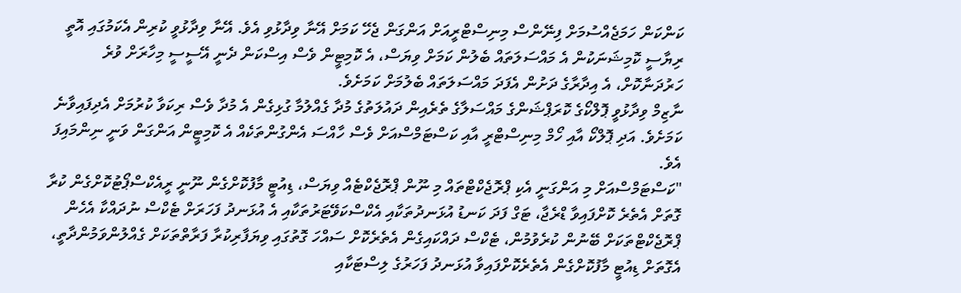ކަންކަން ހަމަޖެއްސުމަށް ފިނޭންސް މިނިސްޓްރީއަށް އަންގަން ޖެހޭ ކަމަށް އޭނާ ވިދާޅުވި އެވެ. އޭނާ ވިދާޅުވީ ކުރިން އެކަމުގައި އޮތީ ރިޔާސީ ކޮމިޝަނަކުން އެ މައްސަލަތައް ބެލުން ކަމަށް ވިޔަސް، އެ ކޮމިޓީން ވެސް އިސްކަން ދެނީ އޭސީސީ މިހާރަށް ވުރެ ހަރުދަނާކޮށް، އެ އިދާރާގެ ދަށުން އެފަދަ މައްސަލަތައް ބެލުމަށް ކަމަށެވެ.
ނާޒިމް ވިދާޅުވީ ޕޮލްކޯގެ ކޮރަޕްޝަންގެ މައްސަލާގެ ތެރެއިން ދައުލަތުގެ މުދާ ގެއްލުމާ ގުޅިގެން އެ މުދާ ވެސް ރިކަވާ ކުރުމަށް އެދިފައިވާނެ ކަމަށެވެ. އަދި ޕޮލްކޯ އާއި ހޯމް މިނިސްޓްރީ އާއި ކަސްޓަމްސްއަށް ވެސް ހާއްސަ އެންގުންތަކެއް އެ ކޮމިޓީން އަންގަން ވަނީ ނިންމައިފަ އެވެ.
"ކަސްޓަމްސްއަށް މި އަންގަނީ އެކި ޕްރޮޖެކްޓްތައް މި ނޫން ޕްރޮޖެކްޓެއް ވިޔަސް، ޑިއުޓީ މާފުކޮށްގެން ނޫނީ ރީއެކްސްޕޯޓުކޮށްގެން ކުރާ ގޮތަށް އެތެރެ ކޮށްފައިވާ ޑްރެޖާ، ޓަގް ފަދަ ކަނޑު އުޅަނދުތަކާއި އެކްސްކަވޭޓަރުތަކާއި އެ އުޅަނދު ފަހަރަށް ޓެކްސް ނުދައްކާ އެހެން ޕްރޮޖެކްޓްތަކަށް ބޭނުން ކުރެވުމުން، ޓެކްސް ދައްކައިގެން އެތެރެކޮށް ސައްހަ ގޮތުގައި ވިޔަފާރިކުރާ ފަރާތްތަކަށް ގެއްލުންވަމުންދާތީ، އެގޮތަށް ޑިއުޓީ މާފުކޮށްގެން އެތެރެކޮށްފައިވާ އުޅަނދު ފަހަރުގެ ލިސްޓަކާއި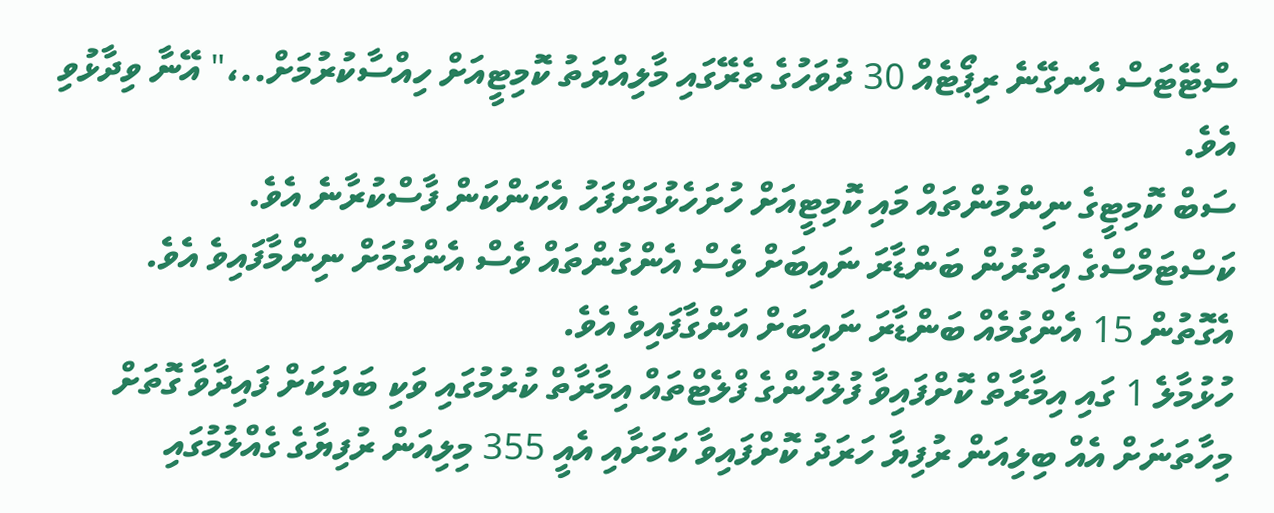ސްޓޭޓަސް އެނގޭނެ ރިޕޯޓެއް 30 ދުވަހުގެ ތެރޭގައި މާލިއްޔަތު ކޮމިޓީއަށް ހިއްސާކުރުމަށް..،" އޭނާ ވިދާޅުވި އެވެ.
ސަބް ކޮމިޓީގެ ނިންމުންތައް މައި ކޮމިޓީއަށް ހުށަހެޅުމަށްފަހު އެކަންކަން ފާސްކުރާނެ އެވެ.
ކަސްޓަމްސްގެ އިތުރުން ބަންޑާރަ ނައިބަށް ވެސް އެންގުންތައް ވެސް އެންގުމަށް ނިންމާފައިވެ އެވެ. އެގޮތުން 15 އެންގުމެއް ބަންޑާރަ ނައިބަށް އަންގާފައިވެ އެވެ.
ހުޅުމާލެ 1 ގައި އިމާރާތް ކޮށްފައިވާ ފުލުހުންގެ ފްލެޓްތައް އިމާރާތް ކުރުމުގައި ވަކި ބަޔަކަށް ފައިދާވާ ގޮތަށް މިހާތަނަށް އެއް ބިލިއަން ރުފިޔާ ހަރަދު ކޮށްފައިވާ ކަމަށާއި އެއީ 355 މިލިއަން ރުފިޔާގެ ގެއްލުމުގައި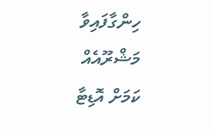ހިންގާފައިވާ މަޝްރޫއެއް ކަމަށް އޮޑިޓާ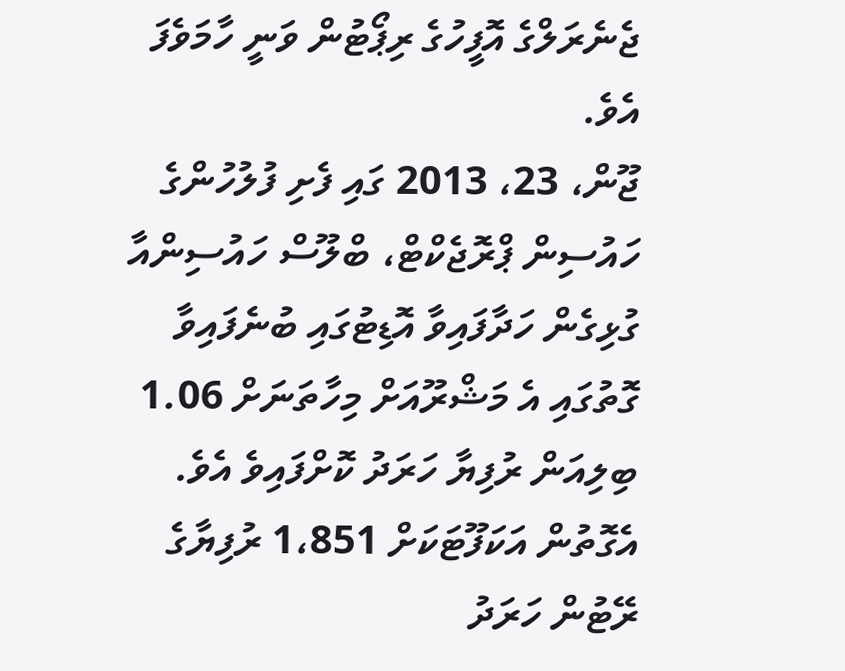ޖެނެރަލްގެ އޮފީހުގެ ރިޕޯޓުން ވަނީ ހާމަވެފަ އެވެ.
ޖޫން، 23، 2013 ގައި ފެށި ފުލުހުންގެ ހައުސިން ޕްރޮޖެކްޓް، ބްލޫސް ހައުސިންއާ ގުޅިގެން ހަދާފައިވާ އޮޑިޓުގައި ބުނެފައިވާ ގޮތުގައި އެ މަޝްރޫއަށް މިހާތަނަށް 1.06 ބިލިއަން ރުފިޔާ ހަރަދު ކޮށްފައިވެ އެވެ. އެގޮތުން އަކަފޫޓަކަށް 1،851 ރުފިޔާގެ ރޭޓުން ހަރަދު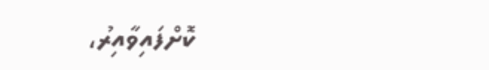ކޮށްފައިވާއިރު،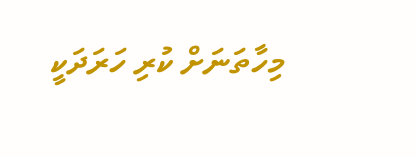މިހާތަނަށް ކުރި ހަރަދަކީ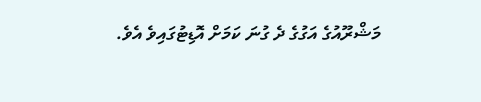މަޝްރޫއުގެ އަގުގެ ދެ ގުނަ ކަމަށް އޮޑިޓުގައިވެ އެވެ.